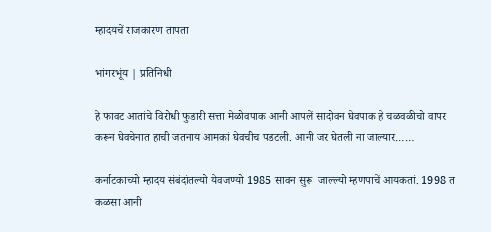म्हादयचें राजकारण तापता

भांगरभूंय | प्रतिनिधी

हे फावट आतांचे विरोधी फुडारी सत्ता मेळोवपाक आनी आपलें सादोवन घेवपाक हे चळवळीचो वापर करून घेवचेनात हाची जतनाय आमकां घेवचीच पडटली. आनी जर घेतली ना जाल्यार……

कर्नाटकाच्यो म्हादय संबंदांतल्यो येवजण्यो 1985 सावन सुरू  जाल्ल्यो म्हणपाचें आयकतां. 1998 त कळसा आनी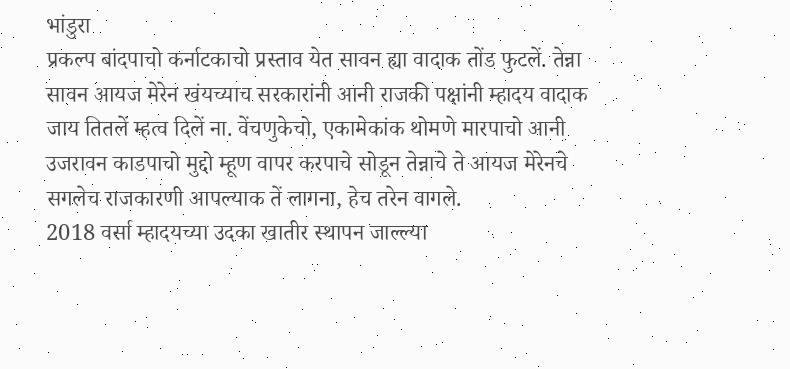भांडुरा
प्रकल्प बांदपाचो कर्नाटकाचो प्रस्ताव येत सावन ह्या वादाक तोंड फुटलें. तेन्ना सावन आयज मेरेन खंयच्याच सरकारांनी आनी राजकी पक्षांनी म्हादय वादाक जाय तितलें म्हत्व दिलें ना. वेंचणुकेचो, एकामेकांक थोमणे मारपाचो आनी उजरावन काडपाचो मुद्दो म्हूण वापर करपाचे सोडून तेन्नाचे ते आयज मेरेनचे सगलेच राजकारणी आपल्याक तें लागना, हेच तरेन वागले.
2018 वर्सा म्हादयच्या उदका खातीर स्थापन जाल्ल्या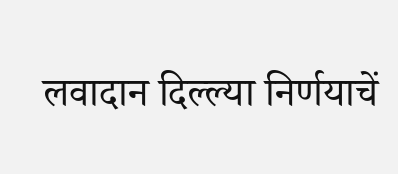लवादान दिल्ल्या निर्णयाचें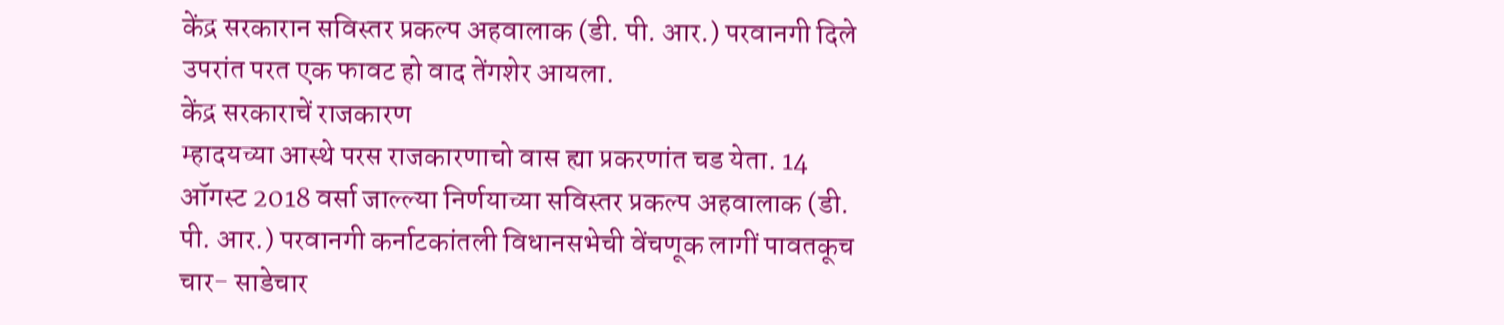केंद्र सरकारान सविस्तर प्रकल्प अहवालाक (डी. पी. आर.) परवानगी दिले उपरांत परत एक फावट हो वाद तेंगशेर आयला.
केंद्र सरकाराचें राजकारण
म्हादयच्या आस्थे परस राजकारणाचो वास ह्या प्रकरणांत चड येता. 14 ऑगस्ट 2018 वर्सा जाल्ल्या निर्णयाच्या सविस्तर प्रकल्प अहवालाक (डी. पी. आर.) परवानगी कर्नाटकांतली विधानसभेची वेंचणूक लागीं पावतकूच चार- साडेचार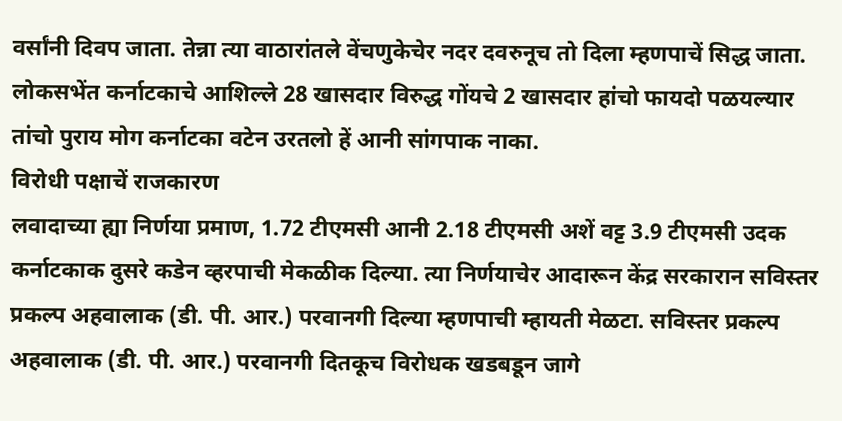वर्सांनी दिवप जाता. तेन्ना त्या वाठारांतले वेंचणुकेचेर नदर दवरुनूच तो दिला म्हणपाचें सिद्ध जाता. लोकसभेंत कर्नाटकाचे आशिल्ले 28 खासदार विरुद्ध गोंयचे 2 खासदार हांचो फायदो पळयल्यार तांचो पुराय मोग कर्नाटका वटेन उरतलो हें आनी सांगपाक नाका.
विरोधी पक्षाचें राजकारण
लवादाच्या ह्या निर्णया प्रमाण, 1.72 टीएमसी आनी 2.18 टीएमसी अशें वट्ट 3.9 टीएमसी उदक कर्नाटकाक दुसरे कडेन व्हरपाची मेकळीक दिल्या. त्या निर्णयाचेर आदारून केंद्र सरकारान सविस्तर प्रकल्प अहवालाक (डी. पी. आर.) परवानगी दिल्या म्हणपाची म्हायती मेळटा. सविस्तर प्रकल्प अहवालाक (डी. पी. आर.) परवानगी दितकूच विरोधक खडबडून जागे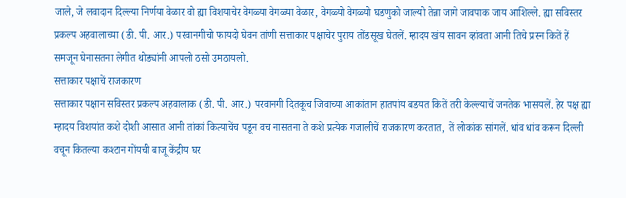जाले, जे लवादान दिल्ल्या निर्णया वेळार वो ह्या विशयाचेर वेगळ्या वेगळ्या वेळार, वेगळ्यो वेगळ्यो घडणुको जाल्यो तेन्ना जागे जावपाक जाय आशिल्ले. ह्या सविस्तर प्रकल्प अहवालाच्या (डी. पी. आर.) परवानगीचो फायदो घेवन तांणी सत्ताकार पक्षाचेर पुराय तोंडसूख घेतलें. म्हादय खंय सावन व्हांवता आनी तिचे प्रस्न कितें हें समजून घेनासतना लेगीत थोड्यांनी आपलो ठसो उमठायलो.
सत्ताकार पक्षाचें राजकारण
सत्ताकार पक्षान सविस्तर प्रकल्प अहवालाक (डी. पी. आर.) परवानगी दितकूच जिवाच्या आकांतान हातपांय बडयत कितें तरी केल्ल्याचें जनतेक भासयलें. हेर पक्ष ह्या म्हादय विशयांत कशे दोशी आसात आनी तांकां कित्याचेंच पडून वच नासतना ते कशे प्रत्येक गजालीचें राजकारण करतात, तें लोकांक सांगलें. धांव धांव करून दिल्ली वचून कितल्या कश्टान गोंयची बाजू केंद्रीय घर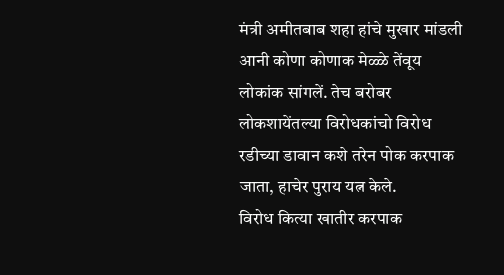मंत्री अमीतबाब शहा हांचे मुखार मांडली आनी कोणा कोणाक मेळ्ळे तेंवूय लोकांक सांगलें. तेच बरोबर लोकशायेंतल्या विरोधकांचो विरोध रडीच्या डावान कशे तरेन पोक करपाक जाता, हाचेर पुराय यत्न केले.
विरोध कित्या खातीर करपाक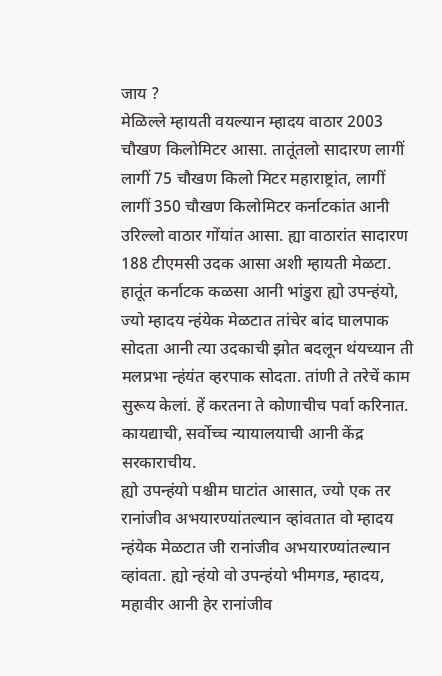जाय ?
मेळिल्ले म्हायती वयल्यान म्हादय वाठार 2003 चौखण किलोमिटर आसा. तातूंतलो सादारण लागीं लागीं 75 चौखण किलो मिटर महाराष्ट्रांत, लागीं लागीं 350 चौखण किलोमिटर कर्नाटकांत आनी उरिल्लो वाठार गोंयांत आसा. ह्या वाठारांत सादारण 188 टीएमसी उदक आसा अशी म्हायती मेळटा. हातूंत कर्नाटक कळसा आनी भांडुरा ह्यो उपन्हंयो, ज्यो म्हादय न्हंयेक मेळटात तांचेर बांद घालपाक सोदता आनी त्या उदकाची झोत बदलून थंयच्यान ती मलप्रभा न्हंयंत व्हरपाक सोदता. तांणी ते तरेचें काम सुरूय केलां. हें करतना ते कोणाचीच पर्वा करिनात. कायद्याची, सर्वोच्च न्यायालयाची आनी केंद्र सरकाराचीय.
ह्यो उपन्हंयो पश्चीम घाटांत आसात, ज्यो एक तर रानांजीव अभयारण्यांतल्यान व्हांवतात वो म्हादय न्हंयेक मेळटात जी रानांजीव अभयारण्यांतल्यान व्हांवता. ह्यो न्हंयो वो उपन्हंयो भीमगड, म्हादय, महावीर आनी हेर रानांजीव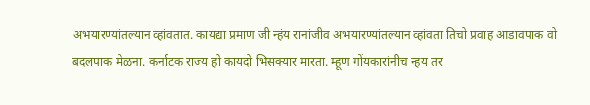अभयारण्यांतल्यान व्हांवतात. कायद्या प्रमाण जी न्हंय रानांजीव अभयारण्यांतल्यान व्हांवता तिचो प्रवाह आडावपाक वो बदलपाक मेळना. कर्नाटक राज्य हो कायदो भिसक्यार मारता. म्हूण गोंयकारांनीच न्हय तर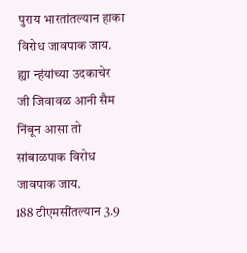पुराय भारतांतल्यान हाका विरोध जावपाक जाय. ह्या न्हंयांच्या उदकाचेर जी जिवावळ आनी सैम निंबून आसा तो सांबाळपाक विरोध जावपाक जाय.
188 टीएमसींतल्यान 3.9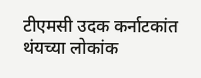टीएमसी उदक कर्नाटकांत थंयच्या लोकांक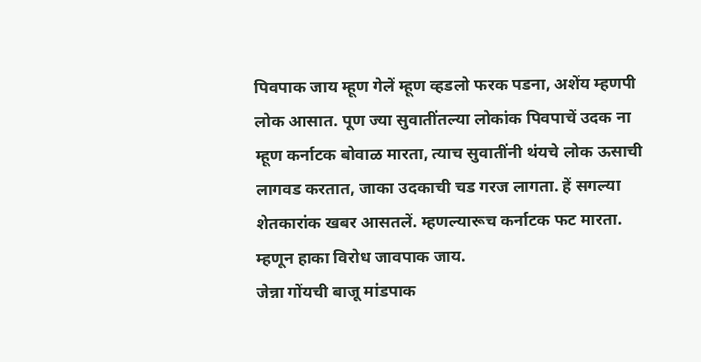पिवपाक जाय म्हूण गेलें म्हूण व्हडलो फरक पडना, अशेंय म्हणपी लोक आसात. पूण ज्या सुवातींतल्या लोकांक पिवपाचें उदक ना म्हूण कर्नाटक बोवाळ मारता, त्याच सुवातींनी थंयचे लोक ऊसाची लागवड करतात, जाका उदकाची चड गरज लागता. हें सगल्या शेतकारांक खबर आसतलें. म्हणल्यारूच कर्नाटक फट मारता. म्हणून हाका विरोध जावपाक जाय.
जेन्ना गोंयची बाजू मांडपाक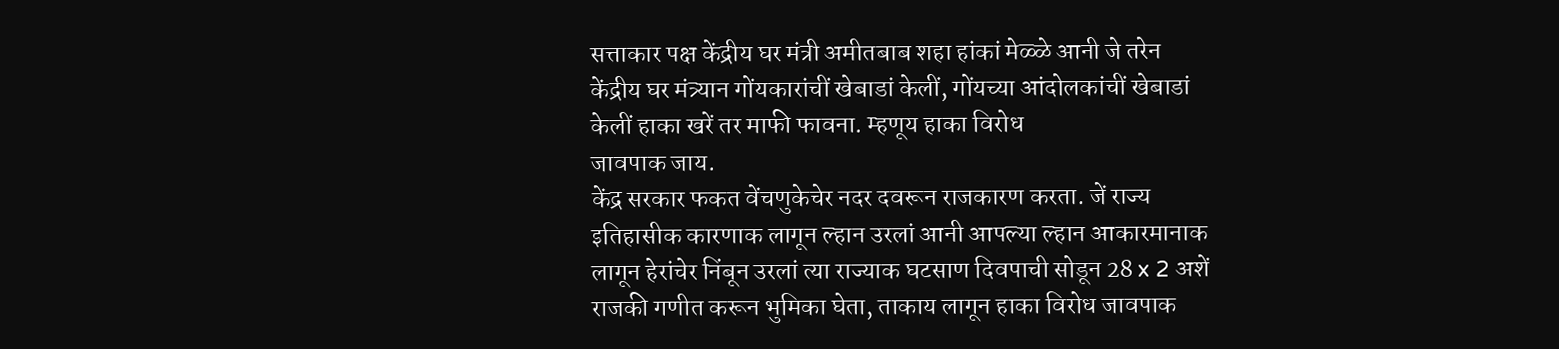सत्ताकार पक्ष केंद्रीय घर मंत्री अमीतबाब शहा हांकां मेळ्ळे आनी जे तरेन केंद्रीय घर मंत्र्यान गोंयकारांचीं खेबाडां केलीं, गोंयच्या आंदोलकांचीं खेबाडां केलीं हाका खरें तर माफी फावना. म्हणूय हाका विरोध
जावपाक जाय.
केंद्र सरकार फकत वेंचणुकेचेर नदर दवरून राजकारण करता. जें राज्य इतिहासीक कारणाक लागून ल्हान उरलां आनी आपल्या ल्हान आकारमानाक लागून हेरांचेर निंबून उरलां त्या राज्याक घटसाण दिवपाची सोडून 28 x 2 अशें राजकी गणीत करून भुमिका घेता, ताकाय लागून हाका विरोध जावपाक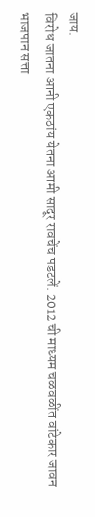जाय.
विरोध जातना आनी एकठांय येतना आमी सादूर रावचेंच पडटलें. 2012 ची माध्यम चळवळींत वांटेकार जावन भाजपान सत्ता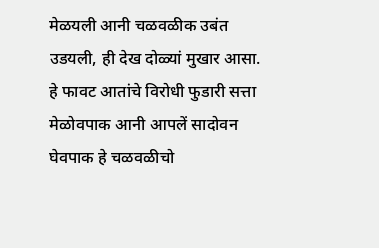मेळयली आनी चळवळीक उबंत उडयली, ही देख दोळ्यां मुखार आसा. हे फावट आतांचे विरोधी फुडारी सत्ता मेळोवपाक आनी आपलें सादोवन घेवपाक हे चळवळीचो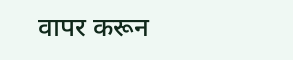वापर करून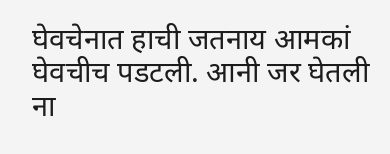घेवचेनात हाची जतनाय आमकां घेवचीच पडटली. आनी जर घेतली ना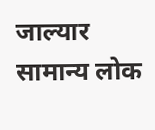जाल्यार सामान्य लोक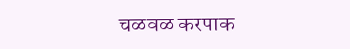चळवळ करपाक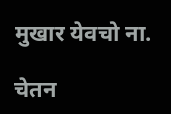मुखार येवचो ना.

चेतन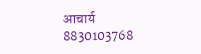आचार्य
8830103768